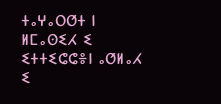ⵜⴰⵖⴰⵔⵚⵜ ⵏ ⵍⵎⴰⵙⵉⵃ ⵉ ⵉⵜⵜⵉⵛⵛⴻⵏ ⴰⵚⵍⴰⵃ ⵉ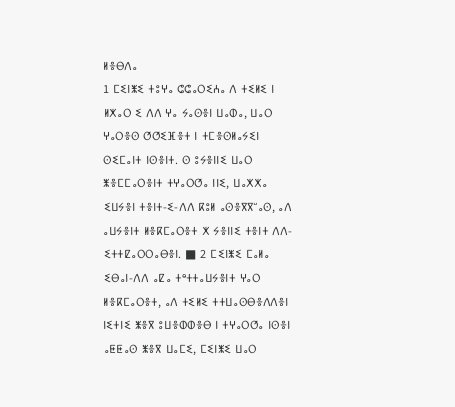ⵍⴻⴱⴷⴰ
1 ⵎⵉⵏⵥⵉ ⵜⵓⵖⴰ ⵛⵛⴰⵔⵉⵄⴰ ⴷ ⵜⵉⵍⵉ ⵏ ⵍⵅⴰⵔ ⵉ ⴷⴷ ⵖⴰ ⵢⴰⵙⴻⵏ ⵡⴰⵀⴰ, ⵡⴰⵔ ⵖⴰⵔⴻⵙ ⵚⵚⵉⴼⴻⵜ ⵏ ⵜⵎⴻⵙⵍⴰⵢⵉⵏ ⵙⵉⵎⴰⵏⵜ ⵏⵙⴻⵏⵜ. ⵙ ⵓⵢⴻⵏⵏⵉ ⵡⴰⵔ ⵥⴻⵎⵎⴰⵔⴻⵏⵜ ⵜⵖⴰⵔⵚⴰ ⵏⵏⵉ, ⵡⴰⵅⵅⴰ ⵉⵡⵢⴻⵏ ⵜⴻⵏⵜ-ⵉ-ⴷⴷ ⴽⵓⵍ ⴰⵙⴻⴳⴳⵯⴰⵙ, ⴰⴷ ⴰⵡⵢⴻⵏⵜ ⵍⴻⴽⵎⴰⵔⴻⵜ ⵅ ⵢⴻⵏⵏⵉ ⵜⴻⵏⵜ ⴷⴷ-ⵉⵜⵜⵇⴰⵔⵔⴰⴱⴻⵏ. ■ 2 ⵎⵉⵏⵥⵉ ⵎⴰⵍⴰ ⵉⴱⴰⵏ-ⴷⴷ ⴰⵇⴰ ⵜᵉⵜⵜⴰⵡⵢⴻⵏⵜ ⵖⴰⵔ ⵍⴻⴽⵎⴰⵔⴻⵜ, ⴰⴷ ⵜⵉⵍⵉ ⵜⵜⵡⴰⵙⴱⴻⴷⴷⴻⵏ ⵏⵉⵜⵏⵉ ⵥⴻⴳ ⵓⵡⴻⵀⵀⴻⴱ ⵏ ⵜⵖⴰⵔⵚⴰ ⵏⵙⴻⵏ ⴰⵟⵟⴰⵙ ⵥⴻⴳ ⵡⴰⵎⵉ, ⵎⵉⵏⵥⵉ ⵡⴰⵔ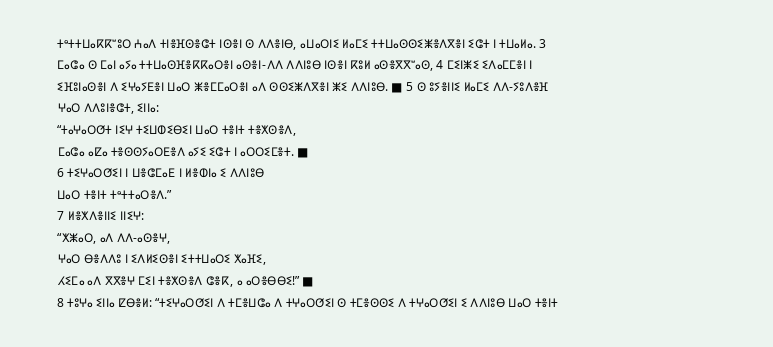ⵜᵉⵜⵜⵡⴰⴽⴽⵯⵓⵔ ⵄⴰⴷ ⵜⵏⴻⴼⵙⴻⵛⵜ ⵏⵙⴻⵏ ⵙ ⴷⴷⴻⵏⴱ, ⴰⵡⴰⵔⵏⵉ ⵍⴰⵎⵉ ⵜⵜⵡⴰⵙⵙⵉⵥⴻⴷⴳⴻⵏ ⵉⵛⵜ ⵏ ⵜⵡⴰⵍⴰ. 3 ⵎⴰⵛⴰ ⵙ ⵎⴰⵏ ⴰⵢⴰ ⵜⵜⵡⴰⵙⴼⴻⴽⴽⴰⵔⴻⵏ ⴰⵙⴻⵏ-ⴷⴷ ⴷⴷⵏⵓⴱ ⵏⵙⴻⵏ ⴽⵓⵍ ⴰⵙⴻⴳⴳⵯⴰⵙ, 4 ⵎⵉⵏⵥⵉ ⵉⴷⴰⵎⵎⴻⵏ ⵏ ⵉⴼⵓⵏⴰⵙⴻⵏ ⴷ ⵉⵖⴰⵢⴹⴻⵏ ⵡⴰⵔ ⵥⴻⵎⵎⴰⵔⴻⵏ ⴰⴷ ⵙⵙⵉⵥⴷⴳⴻⵏ ⵥⵉ ⴷⴷⵏⵓⴱ. ■ 5 ⵙ ⵓⵢⴻⵏⵏⵉ ⵍⴰⵎⵉ ⴷⴷ-ⵢⵓⴷⴻⴼ ⵖⴰⵔ ⴷⴷⵓⵏⴻⵛⵜ, ⵉⵏⵏⴰ:
“ⵜⴰⵖⴰⵔⵚⵜ ⵏⵉⵖ ⵜⵉⵡⵀⵉⴱⵉⵏ ⵡⴰⵔ ⵜⴻⵏⵜ ⵜⴻⵅⵙⴻⴷ,
ⵎⴰⵛⴰ ⴰⵇⴰ ⵜⴻⵙⵙⵢⴰⵔⴹⴻⴷ ⴰⵢⵉ ⵉⵛⵜ ⵏ ⴰⵔⵔⵉⵎⴻⵜ. ■
6 ⵜⵉⵖⴰⵔⵚⵉⵏ ⵏ ⵡⴻⵛⵎⴰⴹ ⵏ ⵍⴻⵀⵏⴰ ⵉ ⴷⴷⵏⵓⴱ
ⵡⴰⵔ ⵜⴻⵏⵜ ⵜᵉⵜⵜⴰⵔⴻⴷ.”
7 ⵍⴻⵅⴷⴻⵏⵏⵉ ⵏⵏⵉⵖ:
“ⵅⵥⴰⵔ, ⴰⴷ ⴷⴷ-ⴰⵙⴻⵖ,
ⵖⴰⵔ ⴱⴻⴷⴷⵓ ⵏ ⵉⴷⵍⵉⵙⴻⵏ ⵉⵜⵜⵡⴰⵔⵉ ⵅⴰⴼⵉ,
ⵃⵉⵎⴰ ⴰⴷ ⴳⴳⴻⵖ ⵎⵉⵏ ⵜⴻⵅⵙⴻⴷ ⵛⴻⴽ, ⴰ ⴰⵔⴻⴱⴱⵉ!” ■
8 ⵜⵓⵖⴰ ⵉⵏⵏⴰ ⵇⴱⴻⵍ: “ⵜⵉⵖⴰⵔⵚⵉⵏ ⴷ ⵜⵎⴻⵡⵛⴰ ⴷ ⵜⵖⴰⵔⵚⵉⵏ ⵙ ⵜⵎⴻⵙⵙⵉ ⴷ ⵜⵖⴰⵔⵚⵉⵏ ⵉ ⴷⴷⵏⵓⴱ ⵡⴰⵔ ⵜⴻⵏⵜ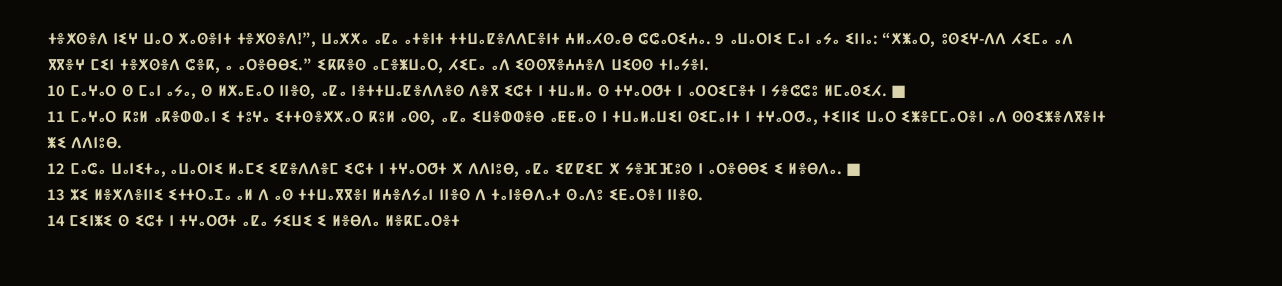ⵜⴻⵅⵙⴻⴷ ⵏⵉⵖ ⵡⴰⵔ ⵅⴰⵙⴻⵏⵜ ⵜⴻⵅⵙⴻⴷ!”, ⵡⴰⵅⵅⴰ ⴰⵇⴰ ⴰⵜⴻⵏⵜ ⵜⵜⵡⴰⵇⴻⴷⴷⵎⴻⵏⵜ ⵄⵍⴰⵃⵙⴰⴱ ⵛⵛⴰⵔⵉⵄⴰ. 9 ⴰⵡⴰⵔⵏⵉ ⵎⴰⵏ ⴰⵢⴰ ⵉⵏⵏⴰ: “ⵅⵥⴰⵔ, ⵓⵙⵉⵖ-ⴷⴷ ⵃⵉⵎⴰ ⴰⴷ ⴳⴳⴻⵖ ⵎⵉⵏ ⵜⴻⵅⵙⴻⴷ ⵛⴻⴽ, ⴰ ⴰⵔⴻⴱⴱⵉ.” ⵉⴽⴽⴻⵙ ⴰⵎⴻⵥⵡⴰⵔ, ⵃⵉⵎⴰ ⴰⴷ ⵉⵙⵙⴳⴻⵄⵄⴻⴷ ⵡⵉⵙⵙ ⵜⵏⴰⵢⴻⵏ.
10 ⵎⴰⵖⴰⵔ ⵙ ⵎⴰⵏ ⴰⵢⴰ, ⵙ ⵍⵅⴰⴹⴰⵔ ⵏⵏⴻⵙ, ⴰⵇⴰ ⵏⴻⵜⵜⵡⴰⵇⴻⴷⴷⴻⵙ ⴷⴻⴳ ⵉⵛⵜ ⵏ ⵜⵡⴰⵍⴰ ⵙ ⵜⵖⴰⵔⵚⵜ ⵏ ⴰⵔⵔⵉⵎⴻⵜ ⵏ ⵢⴻⵛⵛⵓ ⵍⵎⴰⵙⵉⵃ. ■
11 ⵎⴰⵖⴰⵔ ⴽⵓⵍ ⴰⴽⴻⵀⵀⴰⵏ ⵉ ⵜⵓⵖⴰ ⵉⵜⵜⵙⴻⵅⵅⴰⵔ ⴽⵓⵍ ⴰⵙⵙ, ⴰⵇⴰ ⵉⵡⴻⵀⵀⴻⴱ ⴰⵟⵟⴰⵙ ⵏ ⵜⵡⴰⵍⴰⵡⵉⵏ ⵙⵉⵎⴰⵏⵜ ⵏ ⵜⵖⴰⵔⵚⴰ, ⵜⵉⵏⵏⵉ ⵡⴰⵔ ⵉⵥⴻⵎⵎⴰⵔⴻⵏ ⴰⴷ ⵙⵙⵉⵥⴻⴷⴳⴻⵏⵜ ⵥⵉ ⴷⴷⵏⵓⴱ.
12 ⵎⴰⵛⴰ ⵡⴰⵏⵉⵜⴰ, ⴰⵡⴰⵔⵏⵉ ⵍⴰⵎⵉ ⵉⵇⴻⴷⴷⴻⵎ ⵉⵛⵜ ⵏ ⵜⵖⴰⵔⵚⵜ ⵅ ⴷⴷⵏⵓⴱ, ⴰⵇⴰ ⵉⵇⵇⵉⵎ ⵅ ⵢⴻⴼⴼⵓⵙ ⵏ ⴰⵔⴻⴱⴱⵉ ⵉ ⵍⴻⴱⴷⴰ. ■
13 ⵣⵉ ⵍⴻⵅⴷⴻⵏⵏⵉ ⵉⵜⵜⵔⴰⵊⴰ ⴰⵍ ⴷ ⴰⵙ ⵜⵜⵡⴰⴳⴳⴻⵏ ⵍⵄⴻⴷⵢⴰⵏ ⵏⵏⴻⵙ ⴷ ⵜⴰⵏⴻⴱⴷⴰⵜ ⵙⴰⴷⵓ ⵉⴹⴰⵔⴻⵏ ⵏⵏⴻⵙ.
14 ⵎⵉⵏⵥⵉ ⵙ ⵉⵛⵜ ⵏ ⵜⵖⴰⵔⵚⵜ ⴰⵇⴰ ⵢⵉⵡⵉ ⵉ ⵍⴻⴱⴷⴰ ⵍⴻⴽⵎⴰⵔⴻⵜ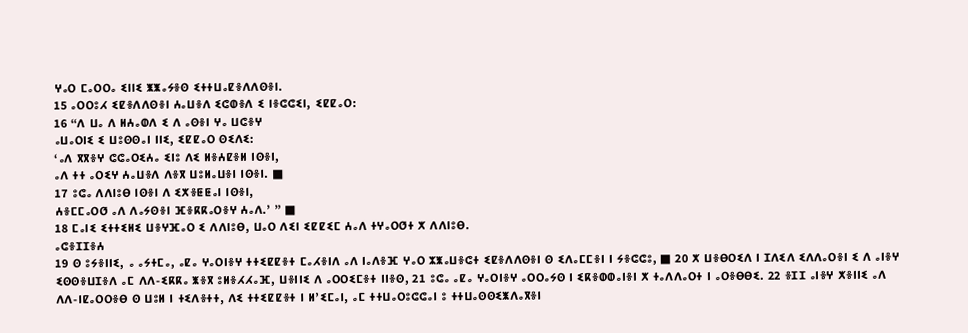ⵖⴰⵔ ⵎⴰⵔⵔⴰ ⵉⵏⵏⵉ ⵥⵥⴰⵢⴻⵙ ⵉⵜⵜⵡⴰⵇⴻⴷⴷⵙⴻⵏ.
15 ⴰⵔⵔⵓⵃ ⵉⵇⴻⴷⴷⵙⴻⵏ ⵄⴰⵡⴻⴷ ⵉⵛⵀⴻⴷ ⵉ ⵏⴻⵛⵛⵉⵏ, ⵉⵇⵇⴰⵔ:
16 “ⴷ ⵡⴰ ⴷ ⵍⵄⴰⵀⴷ ⵉ ⴷ ⴰⵙⴻⵏ ⵖⴰ ⵡⵛⴻⵖ
ⴰⵡⴰⵔⵏⵉ ⵉ ⵡⵓⵙⵙⴰⵏ ⵏⵏⵉ, ⵉⵇⵇⴰⵔ ⵙⵉⴷⵉ:
‘ⴰⴷ ⴳⴳⴻⵖ ⵛⵛⴰⵔⵉⵄⴰ ⵉⵏⵓ ⴷⵉ ⵍⴻⵄⵇⴻⵍ ⵏⵙⴻⵏ,
ⴰⴷ ⵜⵜ ⴰⵔⵉⵖ ⵄⴰⵡⴻⴷ ⴷⴻⴳ ⵡⵓⵍⴰⵡⴻⵏ ⵏⵙⴻⵏ. ■
17 ⵓⵛⴰ ⴷⴷⵏⵓⴱ ⵏⵙⴻⵏ ⴷ ⵉⵅⴻⵟⵟⴰⵏ ⵏⵙⴻⵏ,
ⵄⴻⵎⵎⴰⵔⵚ ⴰⴷ ⴷⴰⵢⵙⴻⵏ ⴼⴻⴽⴽⴰⵔⴻⵖ ⵄⴰⴷ.’ ” ■
18 ⵎⴰⵏⵉ ⵉⵜⵜⵉⵍⵉ ⵡⴻⵖⴼⴰⵔ ⵉ ⴷⴷⵏⵓⴱ, ⵡⴰⵔ ⴷⵉⵏ ⵉⵇⵇⵉⵎ ⵄⴰⴷ ⵜⵖⴰⵔⵚⵜ ⵅ ⴷⴷⵏⵓⴱ.
ⴰⵛⴻⵊⵊⴻⵄ
19 ⵙ ⵓⵢⴻⵏⵏⵉ, ⴰ ⴰⵢⵜⵎⴰ, ⴰⵇⴰ ⵖⴰⵔⵏⴻⵖ ⵜⵜⵉⵇⵇⴻⵜ ⵎⴰⵃⴻⵏⴷ ⴰⴷ ⵏⴰⴷⴻⴼ ⵖⴰⵔ ⵣⵥⴰⵡⴻⵛⵜ ⵉⵇⴻⴷⴷⵙⴻⵏ ⵙ ⵉⴷⴰⵎⵎⴻⵏ ⵏ ⵢⴻⵛⵛⵓ, ■ 20 ⵅ ⵡⴻⴱⵔⵉⴷ ⵏ ⵊⴷⵉⴷ ⵉⴷⴷⴰⵔⴻⵏ ⵉ ⴷ ⴰⵏⴻⵖ ⵉⵙⵙⴻⵡⵊⴻⴷ ⴰⵎ ⴷⴷ-ⵉⴽⴽⴰ ⵥⴻⴳ ⵓⵍⴻⵃⵃⴰⴼ, ⵡⴻⵏⵏⵉ ⴷ ⴰⵔⵔⵉⵎⴻⵜ ⵏⵏⴻⵙ, 21 ⵓⵛⴰ ⴰⵇⴰ ⵖⴰⵔⵏⴻⵖ ⴰⵔⵔⴰⵢⵙ ⵏ ⵉⴽⴻⵀⵀⴰⵏⴻⵏ ⵅ ⵜⴰⴷⴷⴰⵔⵜ ⵏ ⴰⵔⴻⴱⴱⵉ. 22 ⴻⵊⵊ ⴰⵏⴻⵖ ⵅⴻⵏⵏⵉ ⴰⴷ ⴷⴷ-ⵏⵇⴰⵔⵔⴻⴱ ⵙ ⵡⵓⵍ ⵏ ⵜⵉⴷⴻⵜⵜ, ⴷⵉ ⵜⵜⵉⵇⵇⴻⵜ ⵏ ⵍ’ⵉⵎⴰⵏ, ⴰⵎ ⵜⵜⵡⴰⵔⵓⵛⵛⴰⵏ ⵓ ⵜⵜⵡⴰⵙⵙⵉⵥⴷⴰⴳⴻⵏ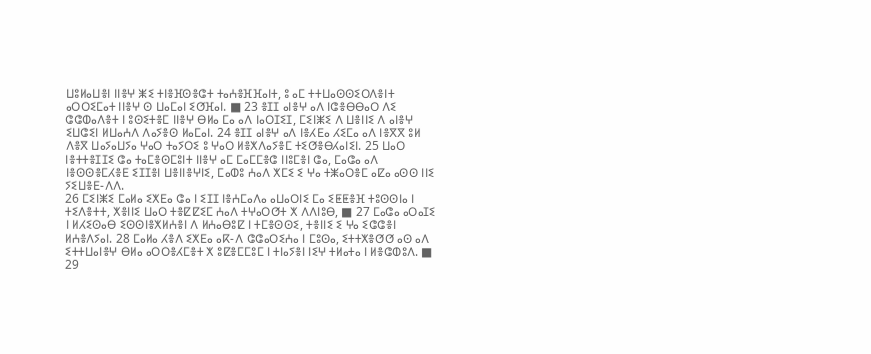ⵡⵓⵍⴰⵡⴻⵏ ⵏⵏⴻⵖ ⵥⵉ ⵜⵏⴻⴼⵙⴻⵛⵜ ⵜⴰⵄⴻⴼⴼⴰⵏⵜ, ⵓ ⴰⵎ ⵜⵜⵡⴰⵙⵙⵉⵔⴷⴻⵏⵜ ⴰⵔⵔⵉⵎⴰⵜ ⵏⵏⴻⵖ ⵙ ⵡⴰⵎⴰⵏ ⵉⵚⴼⴰⵏ. ■ 23 ⴻⵊⵊ ⴰⵏⴻⵖ ⴰⴷ ⵏⵛⴻⴱⴱⴰⵔ ⴷⵉ ⵛⵛⵀⴰⴷⴻⵜ ⵏ ⵓⵙⵉⵜⴻⵎ ⵏⵏⴻⵖ ⴱⵍⴰ ⵎⴰ ⴰⴷ ⵏⴰⵔⵊⵉⵊ, ⵎⵉⵏⵥⵉ ⴷ ⵡⴻⵏⵏⵉ ⴷ ⴰⵏⴻⵖ ⵉⵡⵛⵉⵏ ⵍⵡⴰⵄⴷ ⴷⴰⵢⴻⵙ ⵍⴰⵎⴰⵏ. 24 ⴻⵊⵊ ⴰⵏⴻⵖ ⴰⴷ ⵏⴻⵃⴹⴰ ⵃⵉⵎⴰ ⴰⴷ ⵏⴻⴳⴳ ⵓⵍ ⴷⴻⴳ ⵡⴰⵢⴰⵡⵢⴰ ⵖⴰⵔ ⵜⴰⵢⵔⵉ ⵓ ⵖⴰⵔ ⵍⴻⵅⴷⴰⵢⴻⵎ ⵜⵉⵚⴻⴱⵃⴰⵏⵉⵏ. 25 ⵡⴰⵔ ⵏⴻⵜⵜⴻⵊⵊⵉ ⵛⴰ ⵜⴰⵎⴻⵙⵎⵓⵏⵜ ⵏⵏⴻⵖ ⴰⵎ ⵎⴰⵎⵎⴻⵛ ⵏⵏⵓⵎⴻⵏ ⵛⴰ, ⵎⴰⵛⴰ ⴰⴷ ⵏⴻⵙⵙⴻⵎⵃⴻⴹ ⵉⵊⵊⴻⵏ ⵡⴻⵏⵏⴻⵖⵏⵉ, ⵎⴰⵀⵓ ⵄⴰⴷ ⵅⵎⵉ ⵉ ⵖⴰ ⵜⵥⴰⵔⴻⵎ ⴰⵇⴰ ⴰⵙⵙ ⵏⵏⵉ ⵢⵉⵡⴻⴹ-ⴷⴷ.
26 ⵎⵉⵏⵥⵉ ⵎⴰⵍⴰ ⵉⵅⴹⴰ ⵛⴰ ⵏ ⵉⵊⵊ ⵏⴻⵄⵎⴰⴷⴰ ⴰⵡⴰⵔⵏⵉ ⵎⴰ ⵉⵟⵟⴻⴼ ⵜⵓⵙⵙⵏⴰ ⵏ ⵜⵉⴷⴻⵜⵜ, ⵅⴻⵏⵏⵉ ⵡⴰⵔ ⵜⴻⵇⵇⵉⵎ ⵄⴰⴷ ⵜⵖⴰⵔⵚⵜ ⵅ ⴷⴷⵏⵓⴱ, ■ 27 ⵎⴰⵛⴰ ⴰⵔⴰⵊⵉ ⵏ ⵍⵃⵉⵙⴰⴱ ⵉⵙⵙⵏⴻⵅⵍⵄⴻⵏ ⴷ ⵍⵄⴰⴱⵓⵇ ⵏ ⵜⵎⴻⵙⵙⵉ, ⵜⴻⵏⵏⵉ ⵉ ⵖⴰ ⵉⵛⵛⴻⵏ ⵍⵄⴻⴷⵢⴰⵏ. 28 ⵎⴰⵍⴰ ⵃⴻⴷ ⵉⵅⴹⴰ ⴰⴽ-ⴷ ⵛⵛⴰⵔⵉⵄⴰ ⵏ ⵎⵓⵙⴰ, ⵉⵜⵜⵅⴻⵚⵚ ⴰⵙ ⴰⴷ ⵉⵜⵜⵡⴰⵏⴻⵖ ⴱⵍⴰ ⴰⵔⵔⴻⵃⵎⴻⵜ ⵅ ⵓⵇⴻⵎⵎⵓⵎ ⵏ ⵜⵏⴰⵢⴻⵏ ⵏⵉⵖ ⵜⵍⴰⵜⴰ ⵏ ⵍⴻⵛⵀⵓⴷ. ■ 29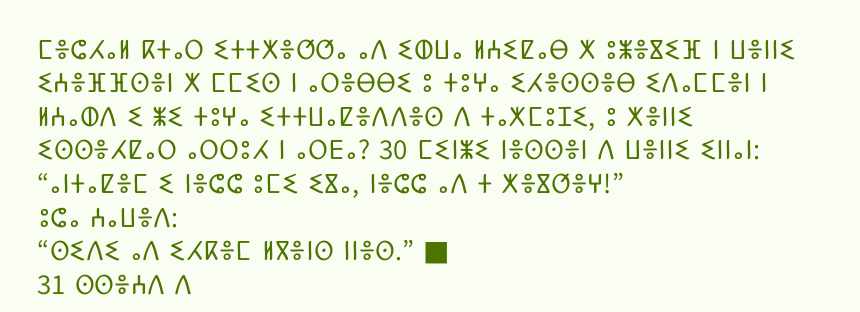ⵎⴻⵛⵃⴰⵍ ⴽⵜⴰⵔ ⵉⵜⵜⵅⴻⵚⵚⴰ ⴰⴷ ⵉⵀⵡⴰ ⵍⵄⵉⵇⴰⴱ ⵅ ⵓⵥⴻⴵⵉⴼ ⵏ ⵡⴻⵏⵏⵉ ⵉⵄⴻⴼⴼⵙⴻⵏ ⵅ ⵎⵎⵉⵙ ⵏ ⴰⵔⴻⴱⴱⵉ ⵓ ⵜⵓⵖⴰ ⵉⵃⴻⵙⵙⴻⴱ ⵉⴷⴰⵎⵎⴻⵏ ⵏ ⵍⵄⴰⵀⴷ ⵉ ⵥⵉ ⵜⵓⵖⴰ ⵉⵜⵜⵡⴰⵇⴻⴷⴷⴻⵙ ⴷ ⵜⴰⵅⵎⵓⵊⵉ, ⵓ ⵅⴻⵏⵏⵉ ⵉⵙⵙⴻⵃⵇⴰⵔ ⴰⵔⵔⵓⵃ ⵏ ⴰⵔⴹⴰ? 30 ⵎⵉⵏⵥⵉ ⵏⴻⵙⵙⴻⵏ ⴷ ⵡⴻⵏⵏⵉ ⵉⵏⵏⴰⵏ:
“ⴰⵏⵜⴰⵇⴻⵎ ⵉ ⵏⴻⵛⵛ ⵓⵎⵉ ⵉⴵⴰ, ⵏⴻⵛⵛ ⴰⴷ ⵜ ⵅⴻⴵⵚⴻⵖ!”
ⵓⵛⴰ ⵄⴰⵡⴻⴷ:
“ⵙⵉⴷⵉ ⴰⴷ ⵉⵃⴽⴻⵎ ⵍⴳⴻⵏⵙ ⵏⵏⴻⵙ.” ■
31 ⵙⵙⴻⵄⴷ ⴷ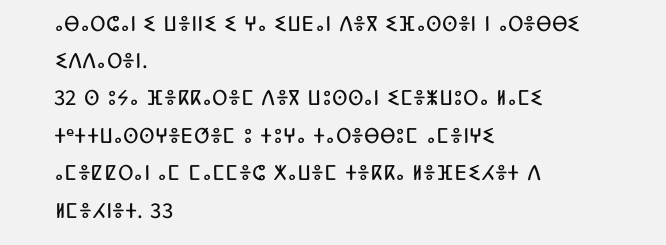ⴰⴱⴰⵔⵛⴰⵏ ⵉ ⵡⴻⵏⵏⵉ ⵉ ⵖⴰ ⵉⵡⴹⴰⵏ ⴷⴻⴳ ⵉⴼⴰⵙⵙⴻⵏ ⵏ ⴰⵔⴻⴱⴱⵉ ⵉⴷⴷⴰⵔⴻⵏ.
32 ⵙ ⵓⵢⴰ ⴼⴻⴽⴽⴰⵔⴻⵎ ⴷⴻⴳ ⵡⵓⵙⵙⴰⵏ ⵉⵎⴻⵥⵡⵓⵔⴰ ⵍⴰⵎⵉ ⵜᵉⵜⵜⵡⴰⵙⵙⵖⴻⴹⵚⴻⵎ ⵓ ⵜⵓⵖⴰ ⵜⴰⵔⴻⴱⴱⵓⵎ ⴰⵎⴻⵏⵖⵉ ⴰⵎⴻⵇⵇⵔⴰⵏ ⴰⵎ ⵎⴰⵎⵎⴻⵛ ⵅⴰⵡⴻⵎ ⵜⴻⴽⴽⴰ ⵍⴻⴼⴹⵉⵃⴻⵜ ⴷ ⵍⵎⴻⵃⵏⴻⵜ. 33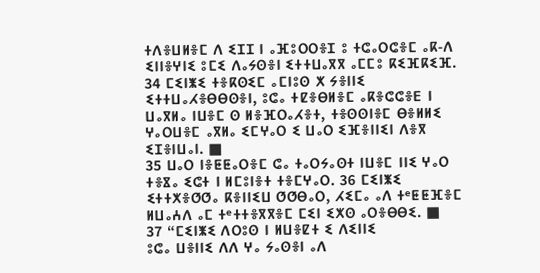ⵜⴷⴻⵡⵍⴻⵎ ⴷ ⵉⵊⵊ ⵏ ⴰⴼⵓⵔⵔⴻⵊ ⵓ ⵜⵛⴰⵔⵛⴻⵎ ⴰⴽ-ⴷ ⵉⵏⵏⴻⵖⵏⵉ ⵓⵎⵉ ⴷⴰⵢⵙⴻⵏ ⵉⵜⵜⵡⴰⴳⴳ ⴰⵎⵎⵓ ⴽⵉⴼⴽⵉⴼ. 34 ⵎⵉⵏⵥⵉ ⵜⴻⴽⵙⵉⵎ ⴰⵎⵏⵓⵙ ⵅ ⵢⴻⵏⵏⵉ ⵉⵜⵜⵡⴰⵃⴻⴱⴱⵙⴻⵏ, ⵓⵛⴰ ⵜⵇⴻⴱⵍⴻⵎ ⴰⴽⴻⵛⵛⴻⴹ ⵏ ⵡⴰⴳⵍⴰ ⵏⵡⴻⵎ ⵙ ⵍⴻⴼⵔⴰⵃⴻⵜ, ⵜⴻⵙⵙⵏⴻⵎ ⴱⴻⵍⵍⵉ ⵖⴰⵔⵡⴻⵎ ⴰⴳⵍⴰ ⵉⵎⵖⴰⵔ ⵉ ⵡⴰⵔ ⵉⴼⴻⵏⵏⵉⵏ ⴷⴻⴳ ⵉⵊⴻⵏⵡⴰⵏ. ■
35 ⵡⴰⵔ ⵏⴻⵟⵟⴰⵔⴻⵎ ⵛⴰ ⵜⴰⵔⵢⴰⵙⵜ ⵏⵡⴻⵎ ⵏⵏⵉ ⵖⴰⵔ ⵜⴻⴵⴰ ⵉⵛⵜ ⵏ ⵍⵎⵓⵏⴻⵜ ⵜⴻⵎⵖⴰⵔ. 36 ⵎⵉⵏⵥⵉ ⵉⵜⵜⵅⴻⵚⵚⴰ ⴽⴻⵏⵏⵉⵡ ⵚⵚⴱⴰⵔ, ⵃⵉⵎⴰ ⴰⴷ ⵜᵉⵟⵟⴼⴻⵎ ⵍⵡⴰⵄⴷ ⴰⵎ ⵜᵉⵜⵜⴻⴳⴳⴻⵎ ⵎⵉⵏ ⵉⵅⵙ ⴰⵔⴻⴱⴱⵉ. ■
37 “ⵎⵉⵏⵥⵉ ⴷⵔⵓⵙ ⵏ ⵍⵡⴻⵇⵜ ⵉ ⴷⵉⵏⵏⵉ
ⵓⵛⴰ ⵡⴻⵏⵏⵉ ⴷⴷ ⵖⴰ ⵢⴰⵙⴻⵏ ⴰⴷ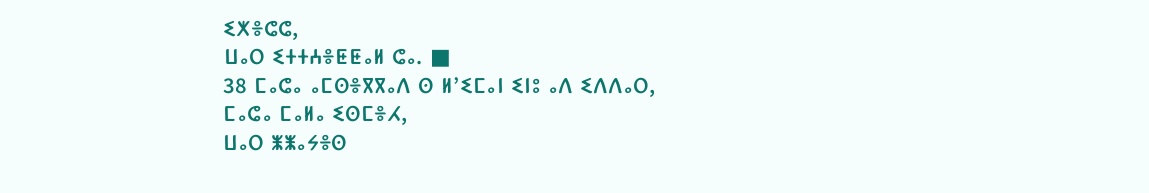ⵉⵅⴻⵛⵛ,
ⵡⴰⵔ ⵉⵜⵜⵄⴻⵟⵟⴰⵍ ⵛⴰ. ■
38 ⵎⴰⵛⴰ ⴰⵎⵙⴻⴳⴳⴰⴷ ⵙ ⵍ’ⵉⵎⴰⵏ ⵉⵏⵓ ⴰⴷ ⵉⴷⴷⴰⵔ,
ⵎⴰⵛⴰ ⵎⴰⵍⴰ ⵉⵙⵎⴻⵃ,
ⵡⴰⵔ ⵥⵥⴰⵢⴻⵙ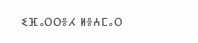ⵉⴼⴰⵔⵔⴻⵃ ⵍⴻⵄⵎⴰⵔ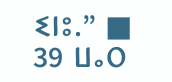ⵉⵏⵓ.” ■
39 ⵡⴰⵔ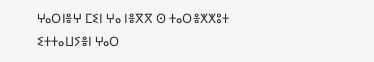ⵖⴰⵔⵏⴻⵖ ⵎⵉⵏ ⵖⴰ ⵏⴻⴳⴳ ⵙ ⵜⴰⵔⴻⵅⵅⵓⵜ ⵉⵜⵜⴰⵡⵢⴻⵏ ⵖⴰⵔ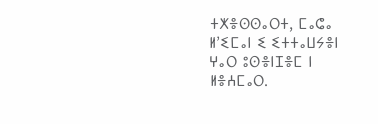ⵜⵅⴻⵙⵙⴰⵔⵜ, ⵎⴰⵛⴰ ⵍ’ⵉⵎⴰⵏ ⵉ ⵉⵜⵜⴰⵡⵢⴻⵏ ⵖⴰⵔ ⵓⵙⴻⵏⵊⴻⵎ ⵏ ⵍⴻⵄⵎⴰⵔ.